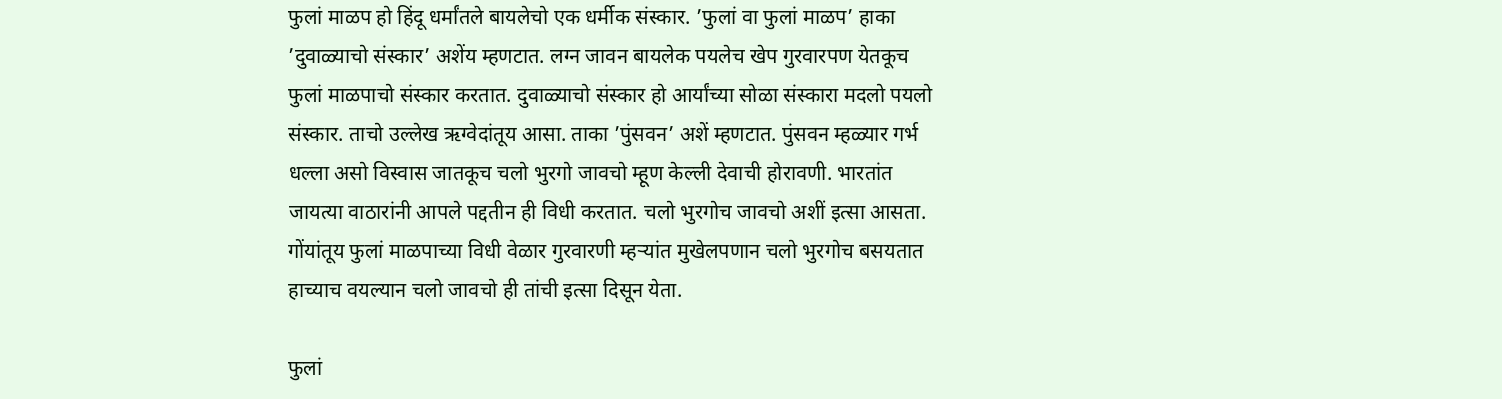फुलां माळप हो हिंदू धर्मांतले बायलेचो एक धर्मीक संस्कार. ’फुलां वा फुलां माळप’ हाका ’दुवाळ्याचो संस्कार’ अशेंय म्हणटात. लग्न जावन बायलेक पयलेच खेप गुरवारपण येतकूच फुलां माळपाचो संस्कार करतात. दुवाळ्याचो संस्कार हो आर्यांच्या सोळा संस्कारा मदलो पयलो संस्कार. ताचो उल्लेख ऋग्वेदांतूय आसा. ताका ’पुंसवन’ अशें म्हणटात. पुंसवन म्हळ्यार गर्भ धल्ला असो विस्वास जातकूच चलो भुरगो जावचो म्हूण केल्ली देवाची होरावणी. भारतांत जायत्या वाठारांनी आपले पद्दतीन ही विधी करतात. चलो भुरगोच जावचो अशीं इत्सा आसता. गोंयांतूय फुलां माळपाच्या विधी वेळार गुरवारणी म्हऱ्यांत मुखेलपणान चलो भुरगोच बसयतात हाच्याच वयल्यान चलो जावचो ही तांची इत्सा दिसून येता.

फुलां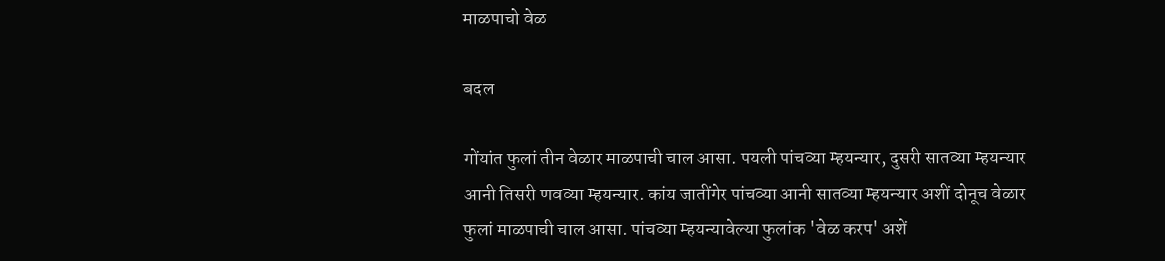माळपाचो वेळ

बदल

गोंयांत फुलां तीन वेळार माळपाची चाल आसा. पयली पांचव्या म्हयन्यार, दुसरी सातव्या म्हयन्यार आनी तिसरी णवव्या म्हयन्यार. कांय जातींगेर पांचव्या आनी सातव्या म्हयन्यार अशीं दोनूच वेळार फुलां माळपाची चाल आसा. पांचव्या म्हयन्यावेल्या फुलांक 'वेळ करप' अशें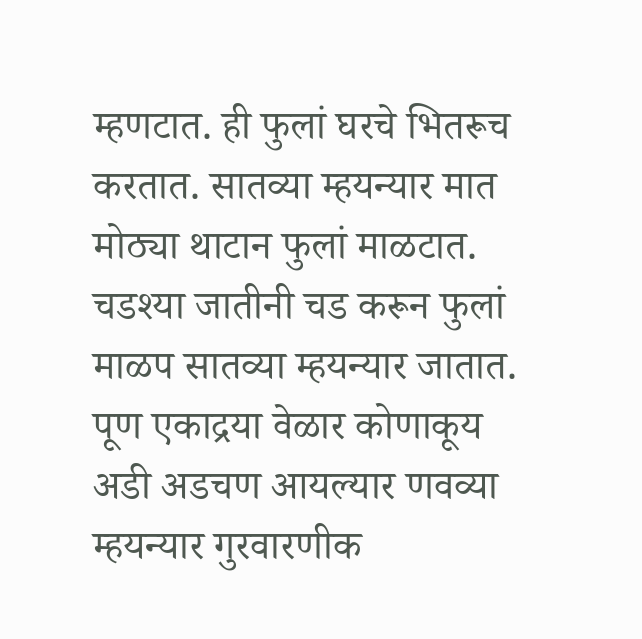म्हणटात. ही फुलां घरचे भितरूच करतात. सातव्या म्हयन्यार मात मोठ्या थाटान फुलां माळटात. चडश्या जातीनी चड करून फुलां माळप सातव्या म्हयन्यार जातात. पूण एकाद्रया वेळार कोणाकूय अडी अडचण आयल्यार णवव्या म्हयन्यार गुरवारणीक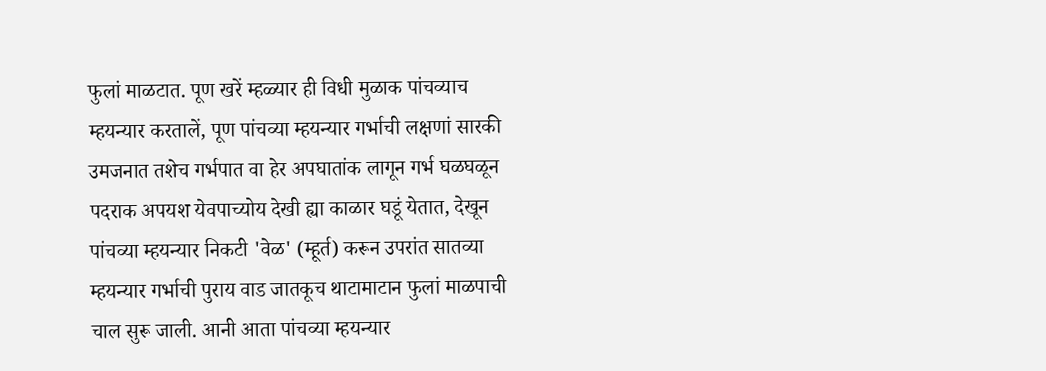फुलां माळटात. पूण खरें म्हळ्यार ही विधी मुळाक पांचव्याच म्हयन्यार करतालें, पूण पांचव्या म्हयन्यार गर्भाची ल‌क्षणां सारकी उमजनात तशेच गर्भपात वा हेर अपघातांक लागून गर्भ घळघळून पदराक अपयश येवपाच्योय देखी ह्या काळार घडूं येतात, देखून पांचव्या म्हयन्यार निकटी 'वेळ' (म्हूर्त) करून उपरांत सातव्या म्हयन्यार गर्भाची पुराय वाड जातकूच थाटामाटान फुलां माळपाची चाल सुरू जाली. आनी आता पांचव्या म्हयन्यार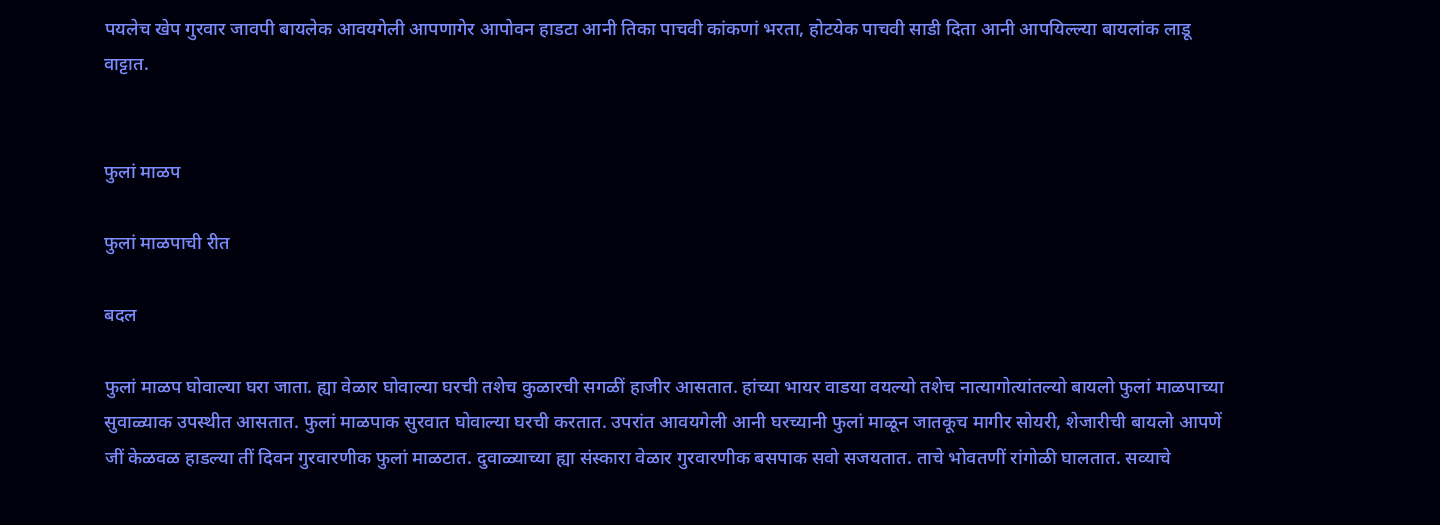पयलेच खेप गुरवार जावपी बायलेक आवयगेली आपणागेर आपोवन हाडटा आनी तिका पाचवी कांकणां भरता, होटयेक पाचवी साडी दिता आनी आपयिल्ल्या बायलांक लाडू वाट्टात.


फुलां माळप

फुलां माळपाची रीत

बदल

फुलां माळप घोवाल्या घरा जाता. ह्या वेळार घोवाल्या घरची तशेच कुळारची सगळीं हाजीर आसतात. हांच्या भायर वाडया वयल्यो तशेच नात्यागोत्यांतल्यो बायलो फुलां माळपाच्या सुवाळ्याक उपस्थीत आसतात. फुलां माळपाक सुरवात घोवाल्या घरची करतात. उपरांत आवयगेली आनी घरच्यानी फुलां माळून जातकूच मागीर सोयरी, शेजारीची बायलो आपणें जीं केळवळ हाडल्या तीं दिवन गुरवारणीक फुलां माळटात. दुवाळ्याच्या ह्या संस्कारा वेळार गुरवारणीक बसपाक सवो सजयतात. ताचे भोवतणीं रांगोळी घालतात. सव्याचे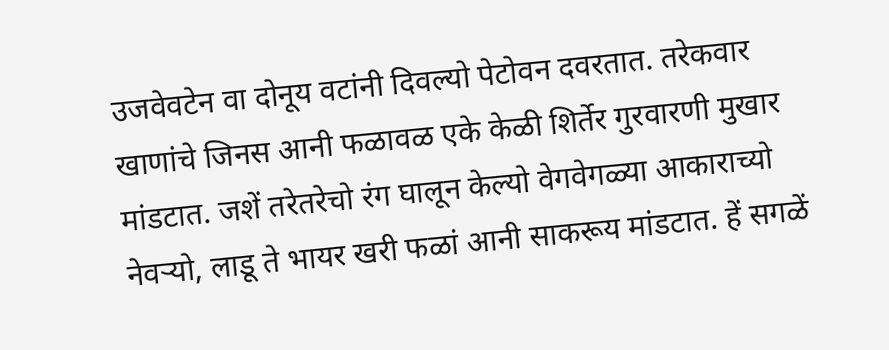उजवेवटेन वा दोनूय वटांनी दिवल्यो पेटोवन दवरतात. तरेकवार खाणांचे जिनस आनी फळावळ एके केळी शिर्तेर गुरवारणी मुखार मांडटात. जशें तरेतरेचो रंग घालून केल्यो वेगवेगळ्या आकाराच्यो नेवऱ्यो, लाडू ते भायर खरी फळां आनी साकरूय मांडटात. हें सगळें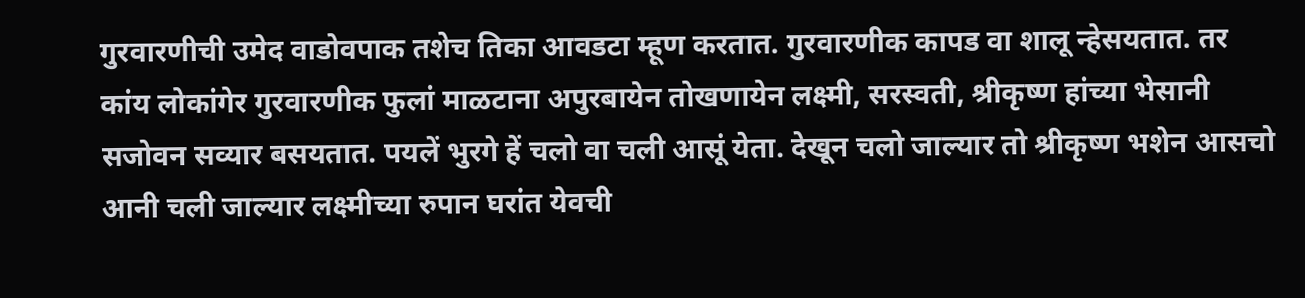गुरवारणीची उमेद वाडोवपाक तशेच तिका आवडटा म्हूण करतात. गुरवारणीक कापड वा शालू न्हेसयतात. तर कांय लोकांगेर गुरवारणीक फुलां माळटाना अपुरबायेन तोखणायेन लक्ष्मी, सरस्वती, श्रीकृष्ण हांच्या भेसानी सजोवन सव्यार बसयतात. पयलें भुरगे हें चलो वा चली आसूं येता. देखून चलो जाल्यार तो श्रीकृष्ण भशेन आसचो आनी चली जाल्यार लक्ष्मीच्या रुपान घरांत येवची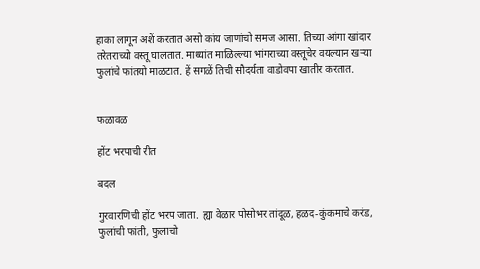हाका लागून अशें करतात असो कांय जाणांचो समज आसा. तिच्या आंगा खांदार तरेतराच्यो वस्तू घालतात. माथ्यांत माळिल्ल्या भांगराच्या वस्तूचेर वयल्यान खऱ्या फुलांचे फांतयो माळटात. हें सगळें तिची सौदर्यता वाडोवपा खातीर करतात.


फळावळ

होंट भरपाची रीत

बदल

गुरवारणिची होंट भरप जाता. ह्या वेळार पोसोभर तांदूळ, हळद-कुंकमाचे करंड, फुलांची फांती, फुलाचो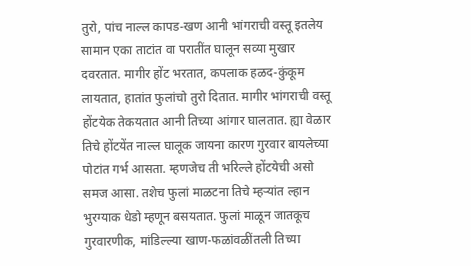तुरो, पांच नाल्ल कापड-खण आनी भांगराची वस्तू इतलेय सामान एका ताटांत वा परातींत घालून सव्या मुखार दवरतात. मागीर होंट भरतात, कपलाक हळद-कुंकूम लायतात, हातांत फुलांचो तुरो दितात. मागीर भांगराची वस्तू होंटयेक तेकयतात आनी तिच्या आंगार घालतात. ह्या वेळार तिचे होंटयेंत नाल्ल घालूक जायना कारण गुरवार बायलेच्या पोटांत गर्भ आसता. म्हणजेच ती भरिल्ले होंटयेची असो समज आसा. तशेच फुलां माळटना तिचे म्हऱ्यांत ल्हान भुरग्याक धेडो म्हणून बसयतात. फुलां माळून जातकूच गुरवारणीक, मांडिल्ल्या खाण-फळांवळींतली तिच्या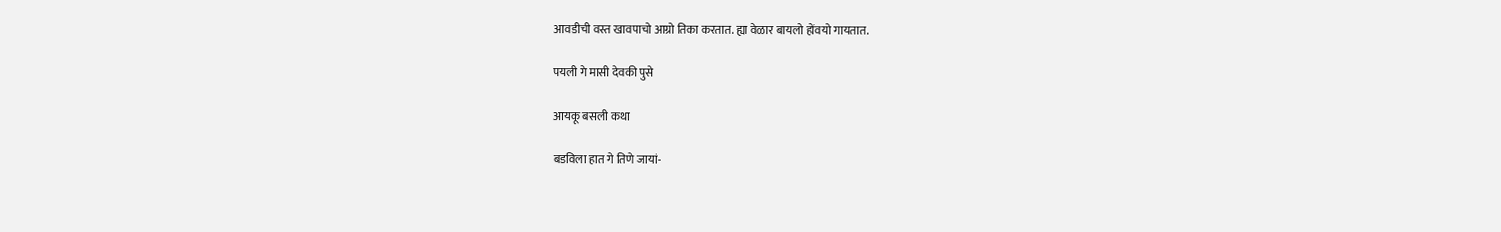आवडीची वस्त खावपाचो आग्रो तिका करतात. ह्या वेळार बायलो होंवयो गायतात.

पयली गे मासी देवकी पुसे

आयकू बसली कथा

बडविला हात गे तिणे जायां-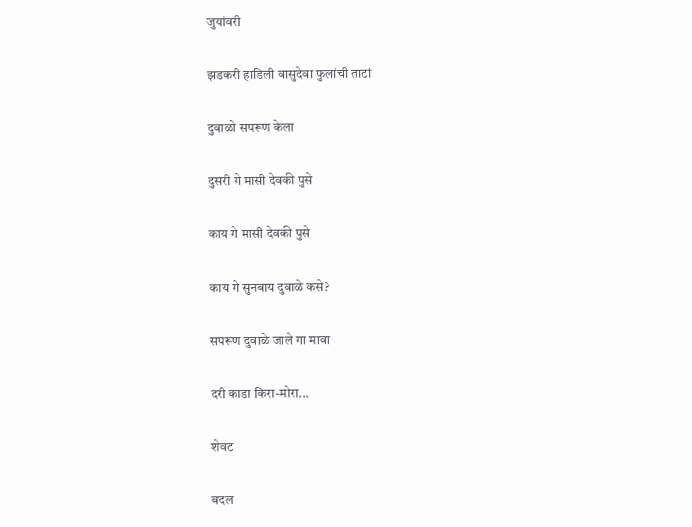जुयांवरी

झडकरी हाडिली वासुदेवा फुलांची ताटां

दुवाळो सपरूण केला

दुसरी गे मासी देवकी पुसे

काय गे मासी देवकी पुसे

काय गे सुनबाय दुवाळे कसे?

सपरूण दुवाळे जाले गा मावा

दरी काडा किरा-मोरा...

शेवट

बदल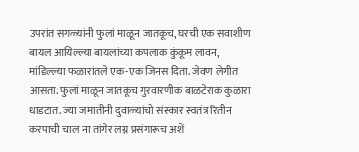उपरांत सगळ्यांनी फुलां माळून जातकूच, घरची एक सवाशीण बायल आयिल्ल्या बायलांच्या कपलाक कुंकूम लावन, मांडिल्ल्या फळारांतले एक-एक जिनस दिता. जेवण लेगीत आसता. फुलां माळून जातकूच गुरवारणीक बाळटेराक कुळारा धाडटात. ज्या जमातीनी दुवाळ्यांचो संस्कार स्वतंत्र रितीन करपाची चाल ना तांगेर लग्न प्रसंगारूच अशें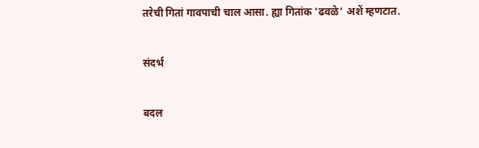तरेची गितां गावपाची चाल आसा. ह्या गितांक 'ढवळे' अशें म्हणटात.

संदर्भ

बदल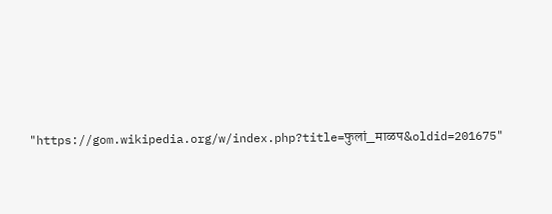"https://gom.wikipedia.org/w/index.php?title=फुलां_माळप&oldid=201675"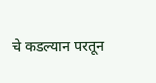चे कडल्यान परतून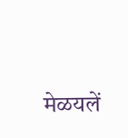मेळयलें